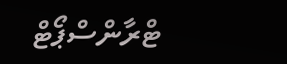ޓްރާންސްޕޯޓް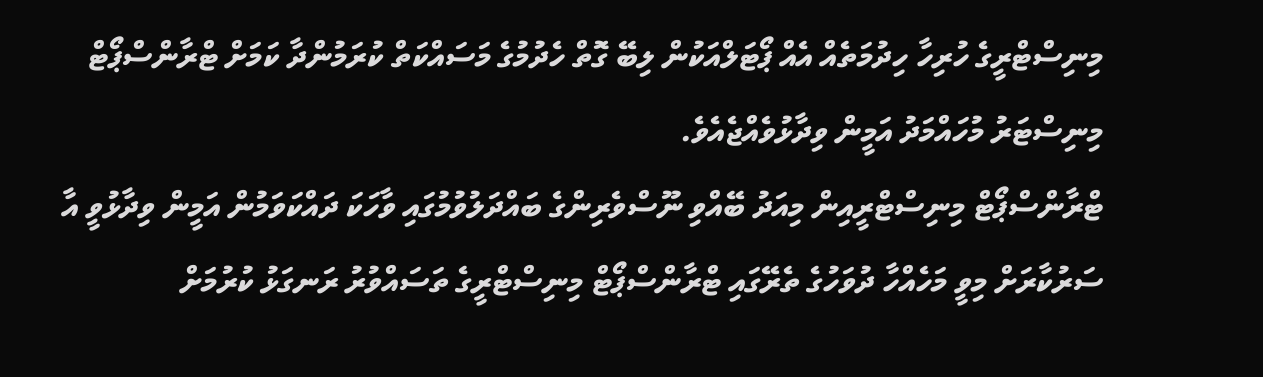މިނިސްޓްރީގެ ހުރިހާ ހިދުމަތެއް އެއް ޕޯޓަލްއަކުން ލިބޭ ގޮތް ހެދުމުގެ މަސައްކަތް ކުރަމުންދާ ކަމަށް ޓްރާންސްޕޯޓް މިނިސްޓަރު މުހައްމަދު އަމީން ވިދާޅުވެއްޖެއެވެ.
ޓްރާންސްޕޯޓް މިނިސްޓްރީއިން މިއަދު ބޭއްވި ނޫސްވެރިންގެ ބައްދަލުވުމުގައި ވާހަކަ ދައްކަވަމުން އަމީން ވިދާޅުވީ އާ ސަރުކާރަށް މިވީ މަހެއްހާ ދުވަހުގެ ތެރޭގައި ޓްރާންސްޕޯޓް މިނިސްޓްރީގެ ތަސައްވުރު ރަނގަޅު ކުރުމަށް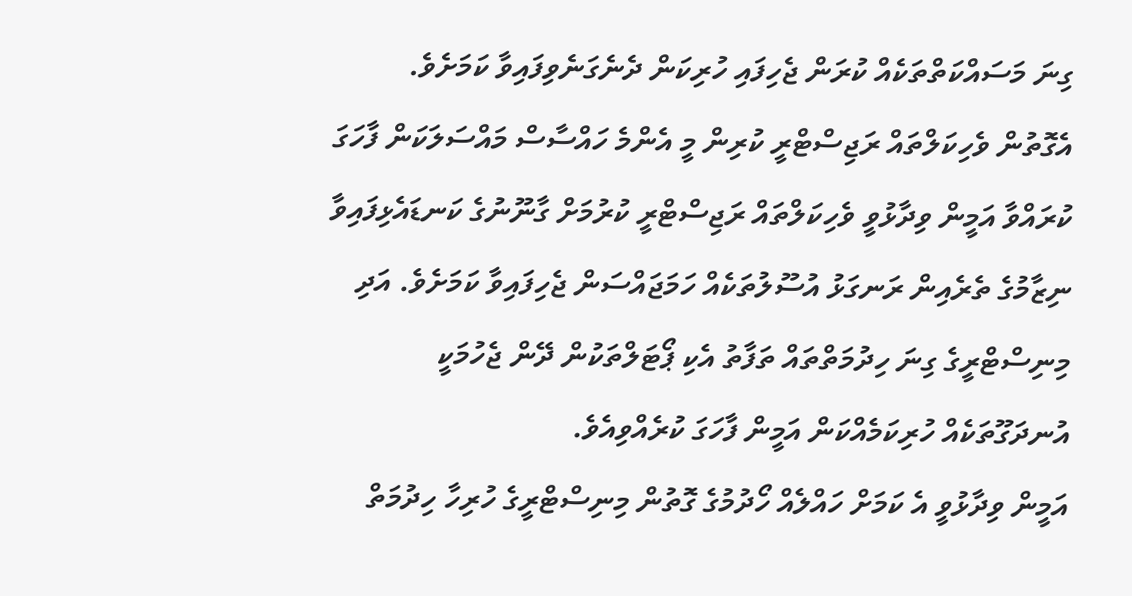ގިނަ މަސައްކަތްތަކެއް ކުރަން ޖެހިފައި ހުރިކަން ދެނެގަނެވިފައިވާ ކަމަށެވެ.
އެގޮތުން ވެހިކަލްތައް ރަޖިސްޓްރީ ކުރިން މީ އެންމެ ހައްސާސް މައްސަލަކަން ފާހަގަ ކުރައްވާ އަމީން ވިދާޅުވީ ވެހިކަލްތައް ރަޖިސްޓްރީ ކުރުމަށް ގާނޫނުގެ ކަނޑައެޅިފައިވާ ނިޒާމުގެ ތެރެއިން ރަނގަޅު އުސޫލުތަކެއް ހަމަޖައްސަން ޖެހިފައިވާ ކަމަށެވެ. އަދި މިނިސްޓްރީގެ ގިނަ ހިދުމަތްތައް ތަފާތު އެކި ޕޯޓަލްތަކުން ދޭން ޖެހުމަކީ އުނދަގޫތަކެއް ހުރިކަމެއްކަން އަމީން ފާހަގަ ކުރެއްވިއެވެ.
އަމީން ވިދާޅުވީ އެ ކަމަށް ހައްލެއް ހޯދުމުގެ ގޮތުން މިނިސްޓްރީގެ ހުރިހާ ހިދުމަތް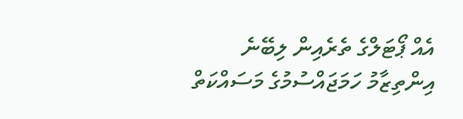އެއް ޕޯޓަލްގެ ތެރެއިން ލިބޭނެ އިންތިޒާމު ހަމަޖައްސުމުގެ މަސައްކަތް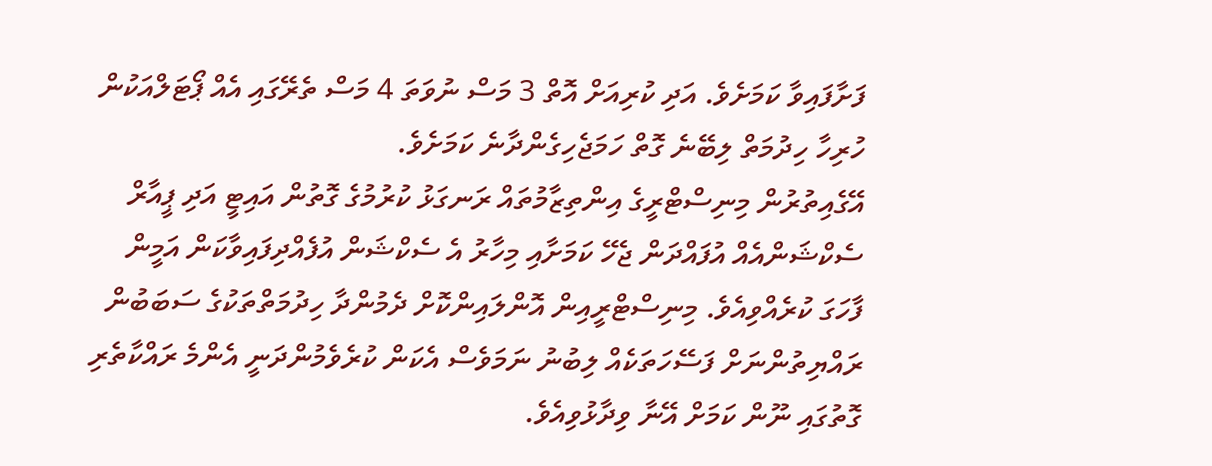ފަށާފައިވާ ކަމަށެވެ. އަދި ކުރިއަށް އޮތް 3 މަސް ނުވަތަ 4 މަސް ތެރޭގައި އެއް ޕޯޓަލްއަކުން ހުރިހާ ހިދުމަތް ލިބޭނެ ގޮތް ހަމަޖެހިގެންދާނެ ކަމަށެވެ.
އޭގެއިތުރުން މިނިސްޓްރީގެ އިންތިޒާމުތައް ރަނގަޅު ކުރުމުގެ ގޮތުން އައިޓީ އަދި ޕީއާރް ސެކްޝަންއެއް އުފައްދަން ޖެހޭ ކަމަށާއި މިހާރު އެ ސެކްޝަން އުފެއްދިފައިވާކަން އަމީން ފާހަގަ ކުރެއްވިއެވެ. މިނިސްޓްރީއިން އޮންލައިންކޮށް ދެމުންދާ ހިދުމަތްތަކުގެ ސަބަބުން ރައްޔިތުންނަށް ފަސޭހަތަކެއް ލިބުނު ނަމަވެސް އެކަން ކުރެވެމުންދަނީ އެންމެ ރައްކާތެރި ގޮތުގައި ނޫން ކަމަށް އޭނާ ވިދާޅުވިއެވެ.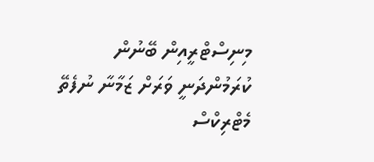މިނިސްޓްރީއިން ބޭނުން ކުރަމުންދަނީ ވަރަށް ޒަމާނާ ނުފެތޭ މެޓްރިކްސް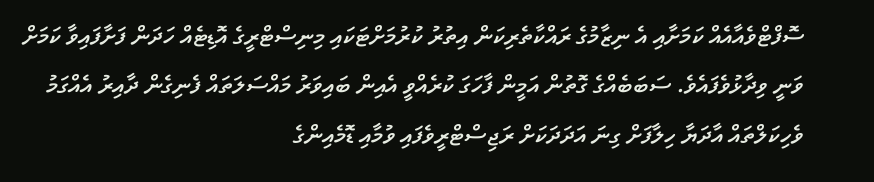ސޮފްޓްވެއާއެއް ކަމަށާއި އެ ނިޒާމުގެ ރައްކާތެރިކަން އިތުރު ކުރުމަށްޓަކައި މިނިސްޓްރީގެ އޮޑިޓެއް ހަދަން ފަށާފައިވާ ކަމަށް ވަނީ ވިދާޅުވެފައެވެ. ސަބަބެއްގެ ގޮތުން އަމީން ފާހަގަ ކުރެއްވީ އެއިން ބައިވަރު މައްސަލަތައް ފެނިގެން ދާއިރު އެއްގަމު ވެހިކަލްތައް އާދަޔާ ހިލާފަށް ގިނަ އަދަދަކަށް ރަޖިސްޓްރީވެފައި ވުމާއި ޑޮމެއިންގެ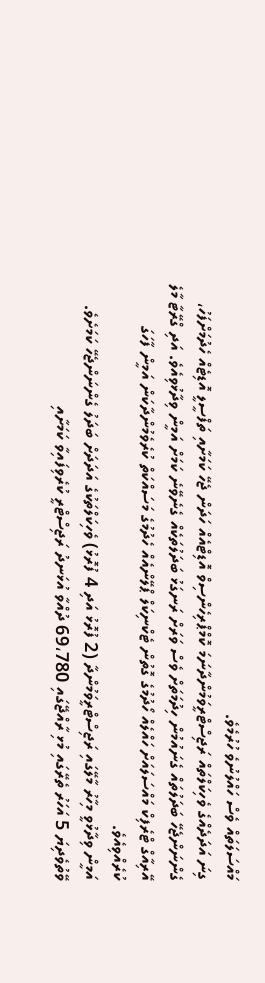މައްސަލަތައް ވެސް ހައްލުނުވެ ހުރުމެވެ.
ގިނަ އަދަދެއްގެ ވެހިކަލްތައް ރަޖިސްޓްރީވަމުންދާނަމަ ކޮމްޕްރިހެންސިވް އޮޑިޓްއެއް ހަދަން ޖެހޭ ކަމަށާއި ތަފްސީލީ އޮޑިޓެއް ހެދުމަށްފަހު، ގެންނަންޖެހޭ ބަދަލުތައް ގެނައުމުން ހިދުމަތަށް ވެސް ވަރަށް ރަނގަޅު ބަދަލުތަކެއް ގެނެވޭނެ ކަމަށް އަމީން ވިދާޅުވިއެވެ. އަދި ގްރޭޓާ މާލެ އޭރިއާގް ޓްރެފިކް މައްސަލައަށް ހައްލެއް ހޯދުމުގެ ގޮތުން ޓެކްނިކަލް ޕްލޭންއެއް ހެދުމުގެ މަސައްކަތް ކުރެވެމުންދާކަން އަމީން ފާހަގަ ކުރެއްވިއެވެ.
އަމީން ވިދާޅުވީ މިހާރު މާލޭގައި ރަޖިސްޓްރީވަމުންދާ (2 ފުރޮޅު އަދި 4 ފުރޮޅު) ވެހިކަލްތަކުގެ އަދަދަށް ބަދަލު ގެންނަންޖެހޭ ކަމަށެވެ. ވޭތުވެދިޔަ 5 އަހަރު ތެރޭގައި މުޅި ރާއްޖޭގައި 69،780 ދުއްވާ އުޅަނދު ރަޖިސްޓްރީ ކުރެވިފައިވާ ކަމަށާއި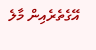އޭގެތެރެއިން މާލެ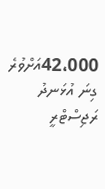42،000އަށްވުރެ ގިނަ އުޅަނދު ރަޖިސްޓްރީ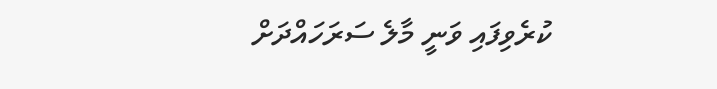ކުރެވިފައި ވަނީ މާލެ ސަރަހައްދަށް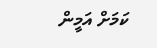ކަމަށް އަމީން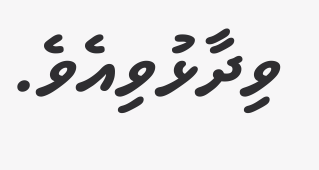ވިދާޅުވިއެވެ.